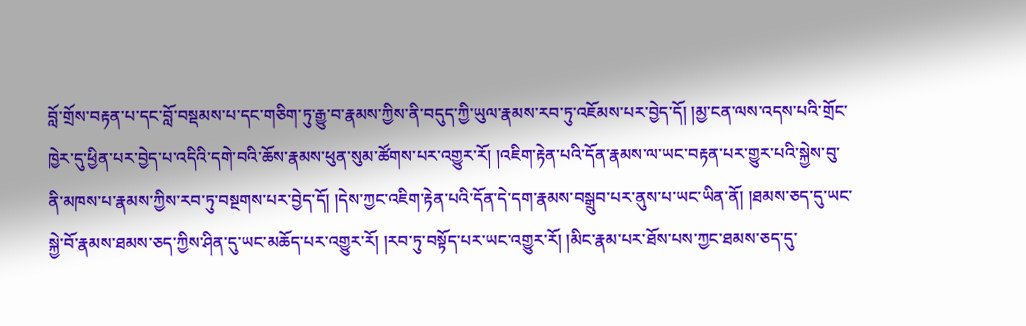བློ་གྲོས་བརྟན་པ་དང་བློ་བསྡམས་པ་དང་གཅིག་ཏུ་རྒྱུ་བ་རྣམས་ཀྱིས་ནི་བདུད་ཀྱི་ཡུལ་རྣམས་རབ་ཏུ་འཇོམས་པར་བྱེད་དོ། །མྱ་ངན་ལས་འདས་པའི་གྲོང་ཁྱེར་དུ་ཕྱིན་པར་བྱེད་པ་འདིའི་དགེ་བའི་ཆོས་རྣམས་ཕུན་སུམ་ཚོགས་པར་འགྱུར་རོ། །འཇིག་རྟེན་པའི་དོན་རྣམས་ལ་ཡང་བརྟན་པར་གྱུར་པའི་སྐྱེས་བུ་ནི་མཁས་པ་རྣམས་ཀྱིས་རབ་ཏུ་བསྔགས་པར་བྱེད་དོ། །དེས་ཀྱང་འཇིག་རྟེན་པའི་དོན་དེ་དག་རྣམས་བསྒྲུབ་པར་ནུས་པ་ཡང་ཡིན་ནོ། །ཐམས་ཅད་དུ་ཡང་སྐྱེ་བོ་རྣམས་ཐམས་ཅད་ཀྱིས་ཤིན་དུ་ཡང་མཆོད་པར་འགྱུར་རོ། །རབ་ཏུ་བསྟོད་པར་ཡང་འགྱུར་རོ། །མིང་རྣམ་པར་ཐོས་པས་ཀྱང་ཐམས་ཅད་དུ་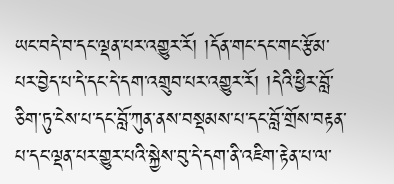ཡང་བདེ་བ་དང་ལྡན་པར་འགྱུར་རོ། །དོན་གང་དང་གང་རྩོམ་པར་བྱེད་པ་དེ་དང་དེ་དག་འགྲུབ་པར་འགྱུར་རོ། །དེའི་ཕྱིར་བློ་ཅིག་ཏུ་ངེས་པ་དང་བློ་ཀུན་ནས་བསྡམས་པ་དང་བློ་གྲོས་བརྟན་པ་དང་ལྡན་པར་གྱུར་པའི་སྐྱེས་བུ་དེ་དག་ནི་འཇིག་རྟེན་པ་ལ་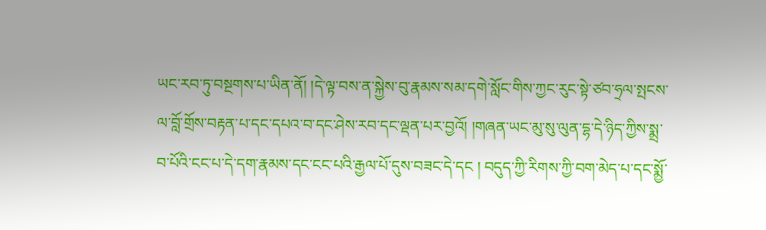ཡང་རབ་ཏུ་བསྔགས་པ་ཡིན་ནོ། །དེ་ལྟ་བས་ན་སྐྱེས་བུ་རྣམས་སམ་དགེ་སློང་གིས་ཀྱང་རུང་སྟེ་ཙབ་ཧྲལ་སྤངས་ལ་བློ་གྲོས་བརྟན་པ་དང་དཔའ་བ་དང་ཤེས་རབ་དང་ལྡན་པར་བྱའོ། །གཞན་ཡང་མུ་སུ་ལུན་དྷ་དེ་ཉིད་ཀྱིས་སྨྲ་བ་པོའི་ངང་པ་དེ་དག་རྣམས་དང་ངང་པའི་རྒྱལ་པོ་དུས་བཟང་དེ་དང ། བདུད་ཀྱི་རིགས་ཀྱི་བག་མེད་པ་དང་སྨྱོ་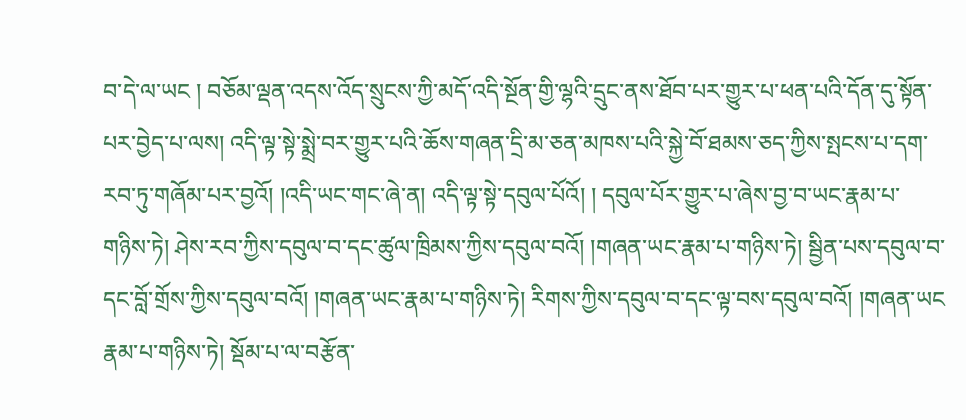བ་དེ་ལ་ཡང ། བཅོམ་ལྡན་འདས་འོད་སྲུངས་ཀྱི་མདོ་འདི་སྔོན་གྱི་ལྷའི་དྲུང་ནས་ཐོབ་པར་གྱུར་པ་ཕན་པའི་དོན་དུ་སྟོན་པར་བྱེད་པ་ལས། འདི་ལྟ་སྟེ་སྨྲེ་བར་གྱུར་པའི་ཆོས་གཞན་དྲི་མ་ཅན་མཁས་པའི་སྐྱེ་བོ་ཐམས་ཅད་ཀྱིས་སྤངས་པ་དག་རབ་ཏུ་གཞོམ་པར་བྱའོ། །འདི་ཡང་གང་ཞེ་ན། འདི་ལྟ་སྟེ་དབུལ་པོའོ། ། དབུལ་པོར་གྱུར་པ་ཞེས་བྱ་བ་ཡང་རྣམ་པ་གཉིས་ཏེ། ཤེས་རབ་ཀྱིས་དབུལ་བ་དང་ཚུལ་ཁྲིམས་ཀྱིས་དབུལ་བའོ། །གཞན་ཡང་རྣམ་པ་གཉིས་ཏེ། སྦྱིན་པས་དབུལ་བ་དང་བློ་གྲོས་ཀྱིས་དབུལ་བའོ། །གཞན་ཡང་རྣམ་པ་གཉིས་ཏེ། རིགས་ཀྱིས་དབུལ་བ་དང་ལྟ་བས་དབུལ་བའོ། །གཞན་ཡང
རྣམ་པ་གཉིས་ཏེ། སྡོམ་པ་ལ་བརྩོན་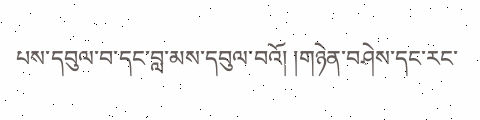པས་དབུལ་བ་དང་བླ་མས་དབུལ་བའོ། །གཉེན་བཤེས་དང་རང་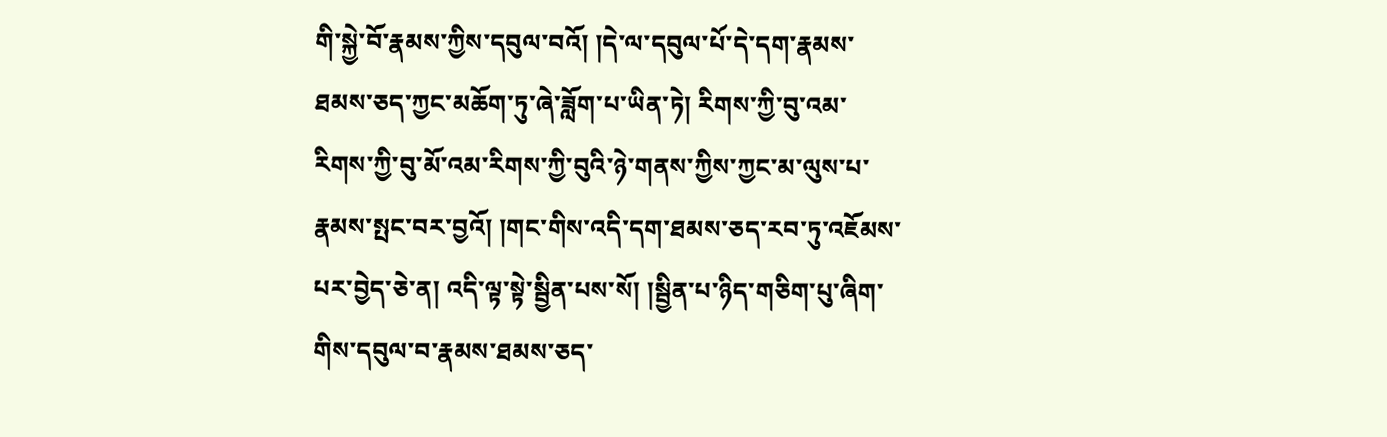གི་སྐྱེ་བོ་རྣམས་ཀྱིས་དབུལ་བའོ། །དེ་ལ་དབུལ་པོ་དེ་དག་རྣམས་ཐམས་ཅད་ཀྱང་མཆོག་ཏུ་ཞེ་ཟློག་པ་ཡིན་ཏེ། རིགས་ཀྱི་བུ་འམ་རིགས་ཀྱི་བུ་མོ་འམ་རིགས་ཀྱི་བུའི་ཉེ་གནས་ཀྱིས་ཀྱང་མ་ལུས་པ་རྣམས་སྤང་བར་བྱའོ། །གང་གིས་འདི་དག་ཐམས་ཅད་རབ་ཏུ་འཇོམས་པར་བྱེད་ཅེ་ན། འདི་ལྟ་སྟེ་སྦྱིན་པས་སོ། །སྦྱིན་པ་ཉིད་གཅིག་པུ་ཞིག་གིས་དབུལ་བ་རྣམས་ཐམས་ཅད་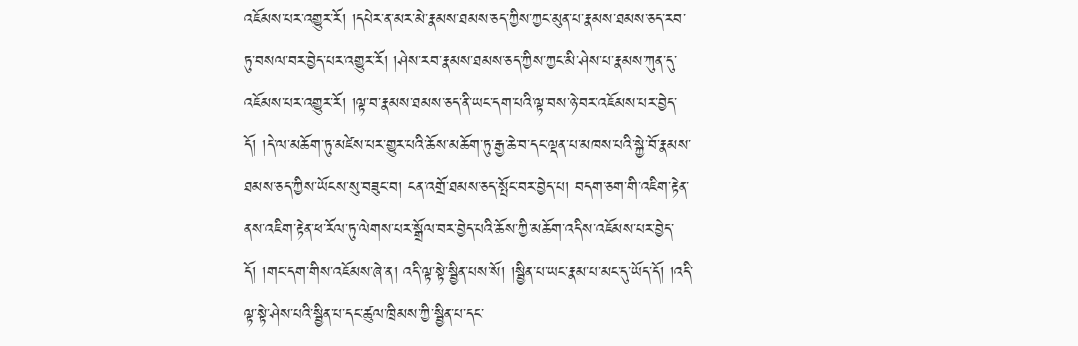འཇོམས་པར་འགྱུར་རོ། །དཔེར་ན་མར་མེ་རྣམས་ཐམས་ཅད་ཀྱིས་ཀྱང་མུན་པ་རྣམས་ཐམས་ཅད་རབ་ཏུ་བསལ་བར་བྱེད་པར་འགྱུར་རོ། །ཤེས་རབ་རྣམས་ཐམས་ཅད་ཀྱིས་ཀྱང་མི་ཤེས་པ་རྣམས་ཀུན་དུ་འཇོམས་པར་འགྱུར་རོ། །ལྟ་བ་རྣམས་ཐམས་ཅད་ནི་ཡང་དག་པའི་ལྟ་བས་ཉེ་བར་འཇོམས་པར་བྱེད་དོ། །དེ་ལ་མཆོག་ཏུ་མཛེས་པར་གྱུར་པའི་ཆོས་མཆོག་ཏུ་རྒྱ་ཆེ་བ་དང་ལྡན་པ་མཁས་པའི་སྐྱེ་བོ་རྣམས་ཐམས་ཅད་ཀྱིས་ཡོངས་སུ་བཟུང་བ། ངན་འགྲོ་ཐམས་ཅད་སྤོང་བར་བྱེད་པ། བདག་ཅག་གི་འཇིག་རྟེན་ནས་འཇིག་རྟེན་ཕ་རོལ་ཏུ་ལེགས་པར་སྒྲོལ་བར་བྱེད་པའི་ཆོས་ཀྱི་མཆོག་འདིས་འཇོམས་པར་བྱེད་དོ། །གང་དག་གིས་འཇོམས་ཞེ་ན། འདི་ལྟ་སྟེ་སྦྱིན་པས་སོ། །སྦྱིན་པ་ཡང་རྣམ་པ་མང་དུ་ཡོད་དོ། །འདི་ལྟ་སྟེ་ཤེས་པའི་སྦྱིན་པ་དང་ཚུལ་ཁྲིམས་ཀྱི་སྦྱིན་པ་དང་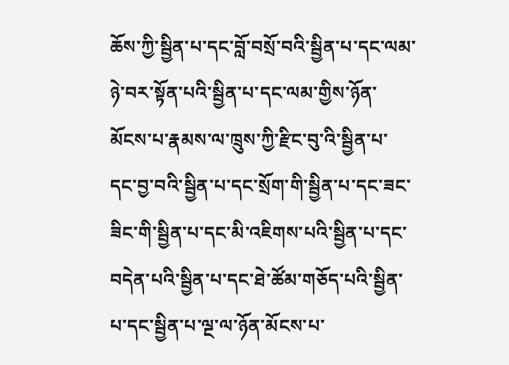ཆོས་ཀྱི་སྦྱིན་པ་དང་བློ་བསྲོ་བའི་སྦྱིན་པ་དང་ལམ་ཉེ་བར་སྟོན་པའི་སྦྱིན་པ་དང་ལམ་གྱིས་ཉོན་མོངས་པ་རྣམས་ལ་ཁྲུས་ཀྱི་རྫིང་བུ་འི་སྦྱིན་པ་དང་བྱ་བའི་སྦྱིན་པ་དང་སྲོག་གི་སྦྱིན་པ་དང་ཟང་ཟིང་གི་སྦྱིན་པ་དང་མི་འཇིགས་པའི་སྦྱིན་པ་དང་བདེན་པའི་སྦྱིན་པ་དང་ཐེ་ཚོམ་གཅོད་པའི་སྦྱིན་པ་དང་སྦྱིན་པ་ལྔ་ལ་ཉོན་མོངས་པ་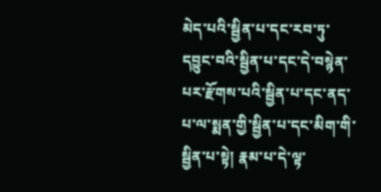མེད་པའི་སྦྱིན་པ་དང་རབ་ཏུ་དབྱུང་བའི་སྦྱིན་པ་དང་དེ་བསྙེན་པར་རྫོགས་པའི་སྦྱིན་པ་དང་ནད་པ་ལ་སྨན་གྱི་སྦྱིན་པ་དང་མིག་གི་སྦྱིན་པ་སྟེ། རྣམ་པ་དེ་ལྟ་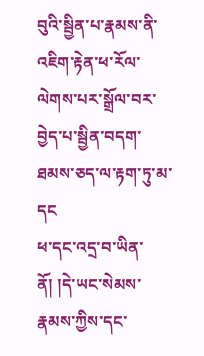བུའི་སྦྱིན་པ་རྣམས་ནི་འཇིག་རྟེན་ཕ་རོལ་ལེགས་པར་སྒྲོལ་བར་བྱེད་པ་སྦྱིན་བདག་ཐམས་ཅད་ལ་རྟག་ཏུ་མ་དང
ཕ་དང་འདྲ་བ་ཡིན་ནོ། །དེ་ཡང་སེམས་རྣམས་ཀྱིས་དང་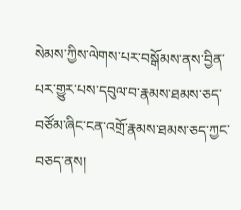སེམས་ཀྱིས་ལེགས་པར་བསྒོམས་ནས་བྱིན་པར་གྱུར་པས་དབུལ་བ་རྣམས་ཐམས་ཅད་བཙོམ་ཞིང་ངན་འགྲོ་རྣམས་ཐམས་ཅད་ཀྱང་བཅད་ནས།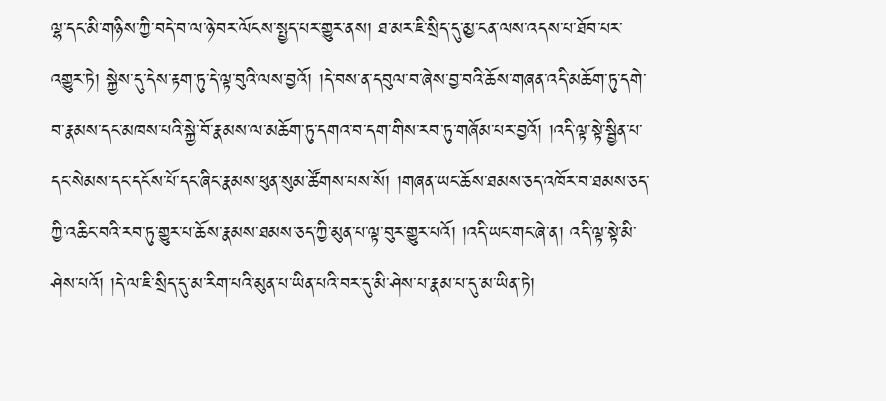ལྷ་དང་མི་གཉིས་ཀྱི་བདེ་བ་ལ་ཉེ་བར་ལོངས་སྤྱད་པར་གྱུར་ནས། ཐ་མར་ཇི་སྲིད་དུ་མྱ་ངན་ལས་འདས་པ་ཐོབ་པར་འགྱུར་ཏེ། སྐྱེས་དུ་དེས་རྟག་ཏུ་དེ་ལྟ་བུའི་ལས་བྱའོ། །དེ་བས་ན་དབུལ་བ་ཞེས་བྱ་བའི་ཆོས་གཞན་འདི་མཆོག་ཏུ་དགེ་བ་རྣམས་དང་མཁས་པའི་སྐྱེ་བོ་རྣམས་ལ་མཆོག་ཏུ་དགའ་བ་དག་གིས་རབ་ཏུ་གཞོམ་པར་བྱའོ། །འདི་ལྟ་སྟེ་སྦྱིན་པ་དང་སེམས་དང་དངོས་པོ་དང་ཞིང་རྣམས་ཕུན་སུམ་ཚོགས་པས་སོ། །གཞན་ཡང་ཆོས་ཐམས་ཅད་འཁོར་བ་ཐམས་ཅད་ཀྱི་འཆིང་བའི་རབ་ཏུ་གྱུར་པ་ཆོས་རྣམས་ཐམས་ཅད་ཀྱི་མུན་པ་ལྟ་བུར་གྱུར་པའོ། །འདི་ཡང་གང་ཞེ་ན། འདི་ལྟ་སྟེ་མི་ཤེས་པའོ། །དེ་ལ་ཇི་སྲིད་དུ་མ་རིག་པའི་མུན་པ་ཡིན་པའི་བར་དུ་མི་ཤེས་པ་རྣམ་པ་དུ་མ་ཡིན་ཏེ།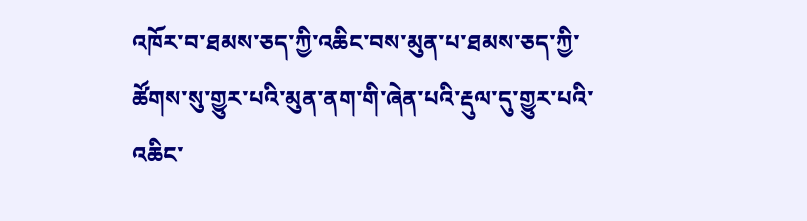འཁོར་བ་ཐམས་ཅད་ཀྱི་འཆིང་བས་མུན་པ་ཐམས་ཅད་ཀྱི་ཚོགས་སུ་གྱུར་པའི་མུན་ནག་གི་ཞེན་པའི་རྡུལ་དུ་གྱུར་པའི་འཆིང་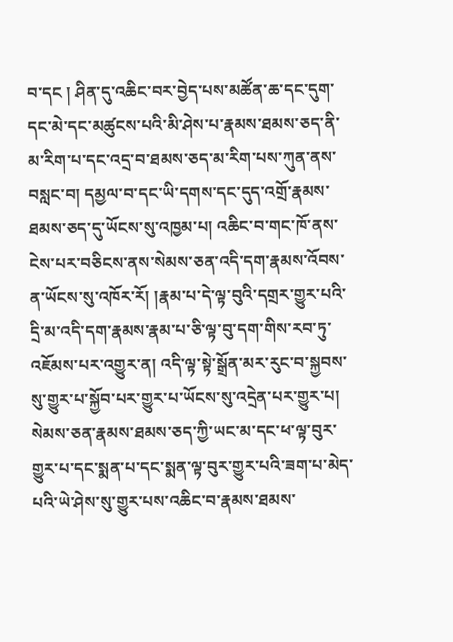བ་དང ། ཤིན་དུ་འཆིང་བར་བྱེད་པས་མཚོན་ཆ་དང་དུག་དང་མེ་དང་མཚུངས་པའི་མི་ཤེས་པ་རྣམས་ཐམས་ཅད་ནི་མ་རིག་པ་དང་འདྲ་བ་ཐམས་ཅད་མ་རིག་པས་ཀུན་ནས་བསླང་བ། དམྱལ་བ་དང་ཡི་དགས་དང་དུད་འགྲོ་རྣམས་ཐམས་ཅད་དུ་ཡོངས་སུ་འཁྱམ་པ། འཆིང་བ་གང་ཁོ་ནས་ངེས་པར་བཅིངས་ནས་སེམས་ཅན་འདི་དག་རྣམས་འོབས་ན་ཡོངས་སུ་འཁོར་རོ། །རྣམ་པ་དེ་ལྟ་བུའི་དགྲར་གྱུར་པའི་དྲི་མ་འདི་དག་རྣམས་རྣམ་པ་ཅི་ལྟ་བུ་དག་གིས་རབ་ཏུ་འཇོམས་པར་འགྱུར་ན། འདི་ལྟ་སྟེ་སྒྲོན་མར་རུང་བ་སྐྱབས་སུ་གྱུར་པ་སྐྱོབ་པར་གྱུར་པ་ཡོངས་སུ་འདྲེན་པར་གྱུར་པ། སེམས་ཅན་རྣམས་ཐམས་ཅད་ཀྱི་ཡང་མ་དང་ཕ་ལྟ་བུར་གྱུར་པ་དང་སྨན་པ་དང་སྨན་ལྟ་བུར་གྱུར་པའི་ཟག་པ་མེད་པའི་ཡེ་ཤེས་སུ་གྱུར་པས་འཆིང་བ་རྣམས་ཐམས་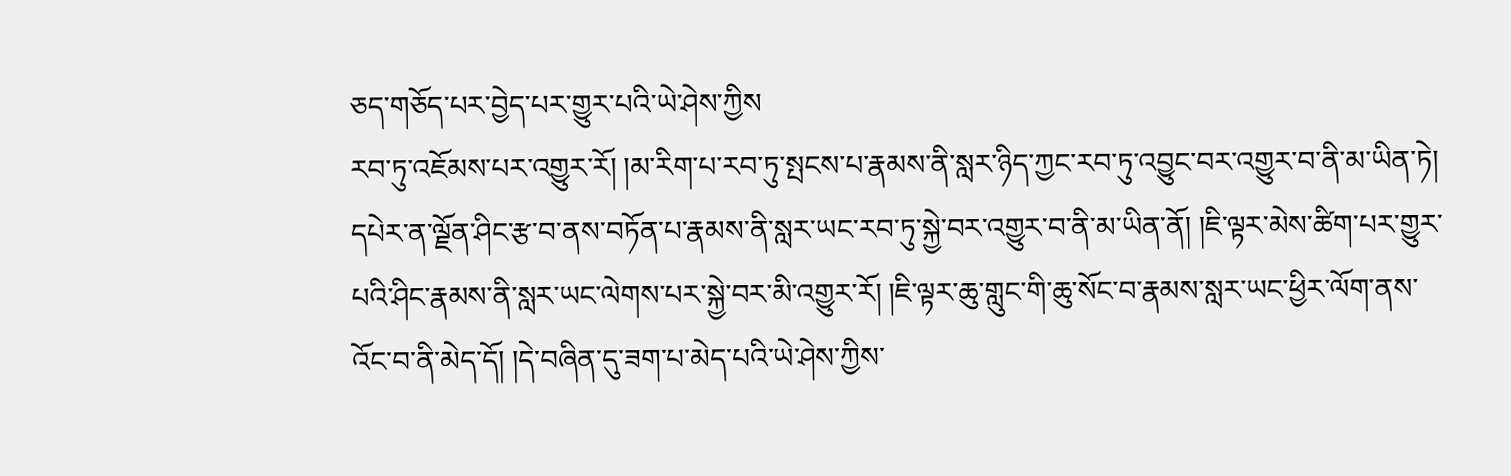ཅད་གཅོད་པར་བྱེད་པར་གྱུར་པའི་ཡེ་ཤེས་ཀྱིས
རབ་ཏུ་འཇོམས་པར་འགྱུར་རོ། །མ་རིག་པ་རབ་ཏུ་སྤངས་པ་རྣམས་ནི་སླར་ཉིད་ཀྱང་རབ་ཏུ་འབྱུང་བར་འགྱུར་བ་ནི་མ་ཡིན་ཏེ། དཔེར་ན་ལྗོན་ཤིང་རྩ་བ་ནས་བཏོན་པ་རྣམས་ནི་སླར་ཡང་རབ་ཏུ་སྐྱེ་བར་འགྱུར་བ་ནི་མ་ཡིན་ནོ། །ཇི་ལྟར་མེས་ཚིག་པར་གྱུར་པའི་ཤིང་རྣམས་ནི་སླར་ཡང་ལེགས་པར་སྐྱེ་བར་མི་འགྱུར་རོ། །ཇི་ལྟར་ཆུ་གླུང་གི་ཆུ་སོང་བ་རྣམས་སླར་ཡང་ཕྱིར་ལོག་ནས་འོང་བ་ནི་མེད་དོ། །དེ་བཞིན་དུ་ཟག་པ་མེད་པའི་ཡེ་ཤེས་ཀྱིས་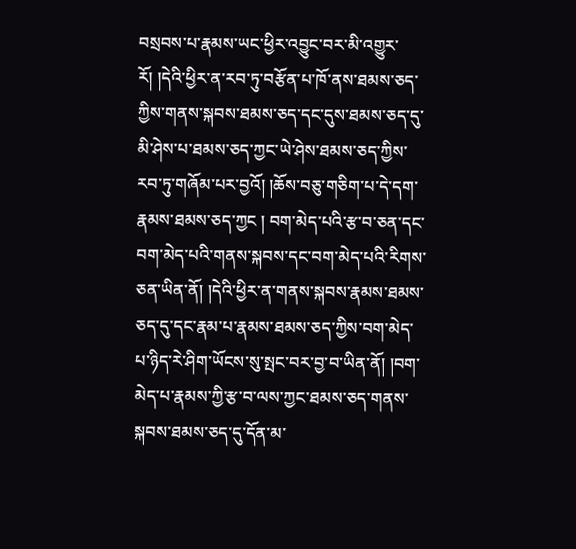བསྲབས་པ་རྣམས་ཡང་ཕྱིར་འབྱུང་བར་མི་འགྱུར་རོ། །དེའི་ཕྱིར་ན་རབ་ཏུ་བརྩོན་པ་ཁོ་ནས་ཐམས་ཅད་ཀྱིས་གནས་སྐབས་ཐམས་ཅད་དང་དུས་ཐམས་ཅད་དུ་མི་ཤེས་པ་ཐམས་ཅད་ཀྱང་ཡེ་ཤེས་ཐམས་ཅད་ཀྱིས་རབ་ཏུ་གཞོམ་པར་བྱའོ། །ཆོས་བཅུ་གཅིག་པ་དེ་དག་རྣམས་ཐམས་ཅད་ཀྱང ། བག་མེད་པའི་རྩ་བ་ཅན་དང་བག་མེད་པའི་གནས་སྐབས་དང་བག་མེད་པའི་རིགས་ཅན་ཡིན་ནོ། །དེའི་ཕྱིར་ན་གནས་སྐབས་རྣམས་ཐམས་ཅད་དུ་དང་རྣམ་པ་རྣམས་ཐམས་ཅད་ཀྱིས་བག་མེད་པ་ཉིད་རེ་ཤིག་ཡོངས་སུ་སྤང་བར་བྱ་བ་ཡིན་ནོ། །བག་མེད་པ་རྣམས་ཀྱི་རྩ་བ་ལས་ཀྱང་ཐམས་ཅད་གནས་སྐབས་ཐམས་ཅད་དུ་དོན་མ་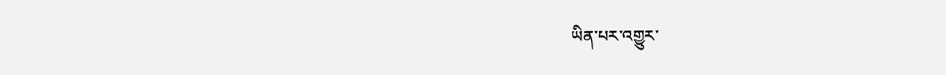ཡིན་པར་འགྱུར་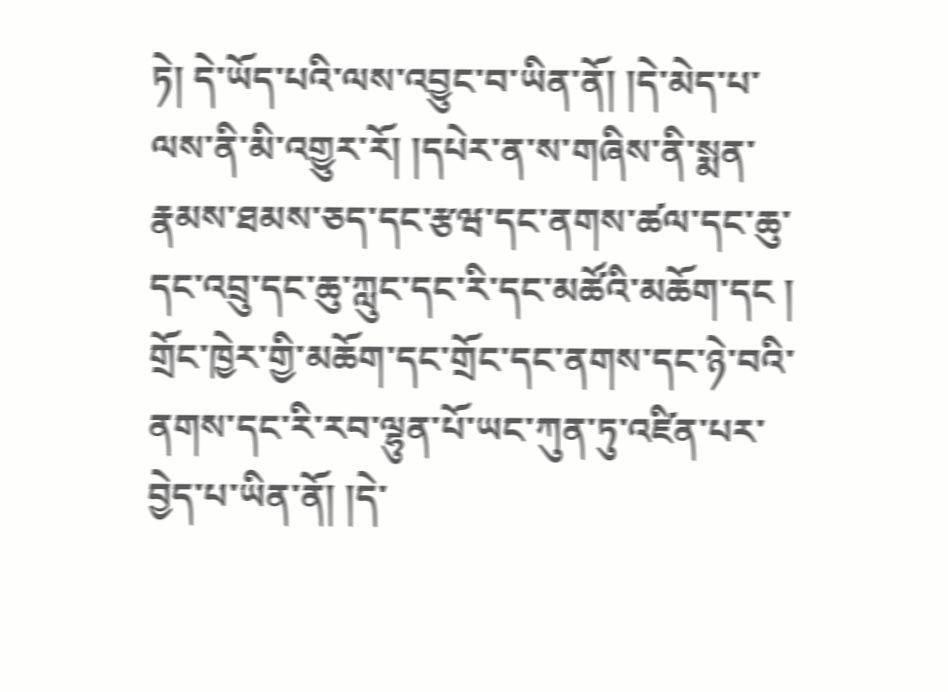ཏེ། དེ་ཡོད་པའི་ལས་འབྱུང་བ་ཡིན་ནོ། །དེ་མེད་པ་ལས་ནི་མི་འགྱུར་རོ། །དཔེར་ན་ས་གཞིས་ནི་སྨན་རྣམས་ཐམས་ཅད་དང་རྩཝ་དང་ནགས་ཚལ་དང་ཆུ་དང་འབྲུ་དང་ཆུ་ཀླུང་དང་རི་དང་མཚོའི་མཆོག་དང ། གྲོང་ཁྱེར་གྱི་མཆོག་དང་གྲོང་དང་ནགས་དང་ཉེ་བའི་ནགས་དང་རི་རབ་ལྷུན་པོ་ཡང་ཀུན་ཏུ་འཛིན་པར་བྱེད་པ་ཡིན་ནོ། །དེ་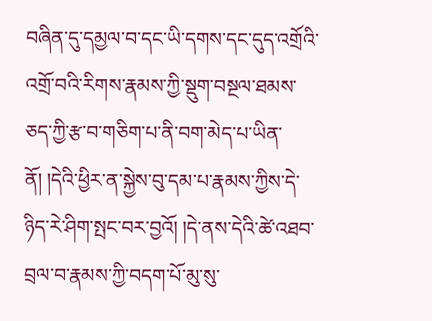བཞིན་དུ་དམྱལ་བ་དང་ཡི་དགས་དང་དུད་འགྲོའི་འགྲོ་བའི་རིགས་རྣམས་ཀྱི་སྡུག་བསྔལ་ཐམས་ཅད་ཀྱི་རྩ་བ་གཅིག་པ་ནི་བག་མེད་པ་ཡིན་ནོ། །དེའི་ཕྱིར་ན་སྐྱེས་བུ་དམ་པ་རྣམས་ཀྱིས་དེ་ཉིད་རེ་ཤིག་སྤང་བར་བྱའོ། །དེ་ནས་དེའི་ཚེ་འཐབ་བྲལ་བ་རྣམས་ཀྱི་བདག་པོ་མུ་སུ་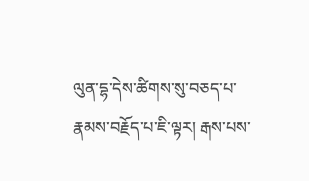ལུན་དྷ་དེས་ཚིགས་སུ་བཅད་པ་རྣམས་བརྗོད་པ་ཇི་ལྟར། རྒས་པས་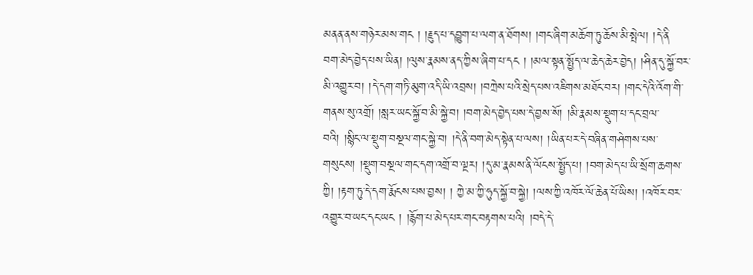མནན་ནས་གཉེར་མས་གང ། །རྗུད་པ་དབྱུག་པ་ལག་ན་ཐོགས། །གང་ཞིག་མཆོག་ཏུ་ཆོས་མི་སྤེལ། །དེ་ནི
བག་མེད་བྱེད་པས་ཡིན། །ལུས་རྣམས་ནད་ཀྱིས་ཞིག་པ་དང ། །མལ་སྟན་སྤྱོད་ལ་ཆེད་ཆེར་བྱེད། །ཤིན་དུ་སྐྱོ་བར་མི་འགྱུར་བ། །དེ་དག་གཏི་མུག་འདི་ཡི་འབྲས། །བཀྲེས་པའི་སྲེད་པས་འཇིགས་མཐོང་བར། །གང་དེའི་འོག་གི་གནས་སུ་འགྲོ། །སླར་ཡང་སྐྱོ་བ་མི་སྐྱེ་བ། །བག་མེད་བྱེད་པས་དེ་བྱས་སོ། །མི་རྣམས་སྡུག་པ་དང་བྲལ་བའི། །སྙིང་ལ་སྡུག་བསྔལ་གང་སྐྱེ་བ། །དེ་ནི་བག་མེད་སྟེན་པ་ལས། །ཡིན་པར་དེ་བཞིན་གཤེགས་པས་གསུངས། །སྡུག་བསྔལ་གང་དག་འགྲོ་བ་ལྔར། །དུ་མ་རྣམས་ནི་ལོངས་སྤྱོད་པ། །བག་མེད་པ་ཡི་སྲོག་ཆགས་ཀྱི། །རྟག་ཏུ་དེ་དག་རྨོངས་པས་བྱས། ། ཀྱེ་མ་ཀྱི་ཧུད་སྐྱོ་བ་སྐྱེ། །ལས་ཀྱི་འཁོར་ལོ་ཆེན་པོ་ཡིས། །འཁོར་བར་འགྱུར་བ་ཡང་དང་ཡང ། །རྙོག་པ་མེད་པར་གང་བརྟགས་པའི། །བདེ་དེ་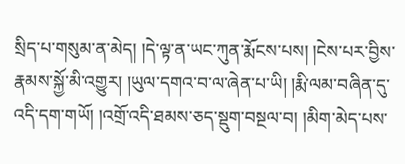སྲིད་པ་གསུམ་ན་མེད། །དེ་ལྟ་ན་ཡང་ཀུན་རྨོངས་པས། །ངེས་པར་བྱིས་རྣམས་སྐྱོ་མི་འགྱུར། །ཡུལ་དགའ་བ་ལ་ཞེན་པ་ཡི། །རྨི་ལམ་བཞིན་དུ་འདི་དག་གཡོ། །འགྲོ་འདི་ཐམས་ཅད་སྡུག་བསྔལ་བ། །མིག་མེད་པས་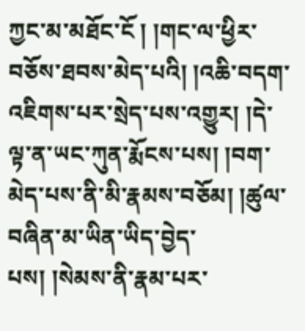ཀྱང་མ་མཐོང་ངོ ། །གང་ལ་ཕྱིར་བཅོས་ཐབས་མེད་པའི། །འཆི་བདག་འཇིགས་པར་སྲེད་པས་འགྱུར། །དེ་ལྟ་ན་ཡང་ཀུན་རྨོངས་པས། །བག་མེད་པས་ནི་མི་རྣམས་བཅོམ། །ཚུལ་བཞིན་མ་ཡིན་ཡིད་བྱེད་པས། །སེམས་ནི་རྣམ་པར་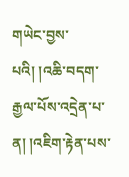གཡེང་བྱས་པའི། །འཆི་བདག་རྒྱལ་པོས་འདྲེན་པ་ན། །འཇིག་རྟེན་པས་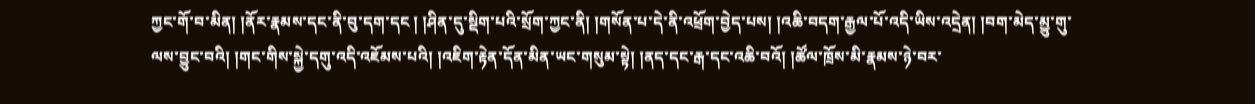ཀྱང་གོ་བ་མིན། །ནོར་རྣམས་དང་ནི་བུ་དག་དང ། །ཤིན་དུ་སྡིག་པའི་སྲོག་ཀྱང་ནི། །གསོན་པ་དེ་ནི་འཕྲོག་བྱེད་པས། །འཆི་བདག་རྒྱལ་པོ་འདི་ཡིས་འདྲེན། །བག་མེད་མྱུ་གུ་ལས་བྱུང་བའི། །གང་གིས་སྐྱེ་དགུ་འདི་འཇོམས་པའི། །འཇིག་རྟེན་དོན་མིན་ཡང་གསུམ་སྟེ། །ནད་དང་རྒ་དང་འཆི་བའོ། །ཚོལ་ཁྲོས་མི་རྣམས་ཉེ་བར་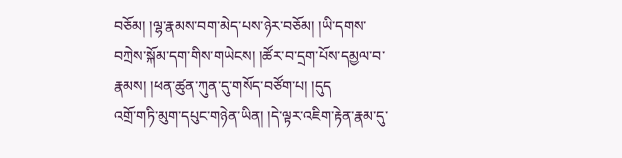བཅོམ། །ལྷ་རྣམས་བག་མེད་པས་ཉེར་བཅོམ། །ཡི་དགས་བཀྲེས་སྐོམ་དག་གིས་གཡེངས། །ཚོར་བ་དྲག་པོས་དམྱལ་བ་རྣམས། །ཕན་ཚུན་ཀུན་དུ་གསོད་བཙོག་པ། །དུད
འགྲོ་གཏི་མུག་དཔུང་གཉེན་ཡིན། །དེ་ལྟར་འཇིག་རྟེན་རྣམ་དུ་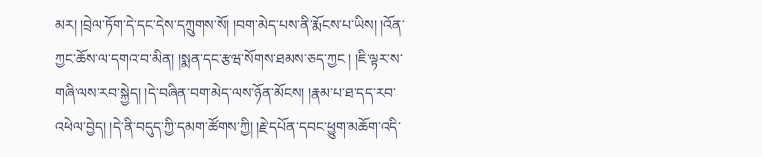མར། །བྲེལ་ཏོག་དེ་དང་དེས་དཀྲུགས་སོ། །བག་མེད་པས་ནི་རྨོངས་པ་ཡིས། །འོན་ཀྱང་ཆོས་ལ་དགའ་བ་མིན། །སྨན་དང་རྩཝ་སོགས་ཐམས་ཅད་ཀྱང ། །ཇི་ལྟར་ས་གཞི་ལས་རབ་སྐྱེད། །དེ་བཞིན་བག་མེད་ལས་ཉོན་མོངས། །རྣམ་པ་ཐ་དད་རབ་འཕེལ་བྱེད། །དེ་ནི་བདུད་ཀྱི་དམག་ཚོགས་ཀྱི། །རྗེ་དཔོན་དབང་ཕྱུག་མཆོག་འདི་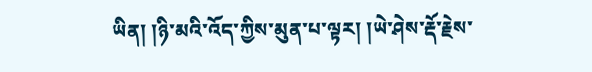ཡིན། །ཉི་མའི་འོད་ཀྱིས་མུན་པ་ལྟར། །ཡེ་ཤེས་རྡོ་རྗེས་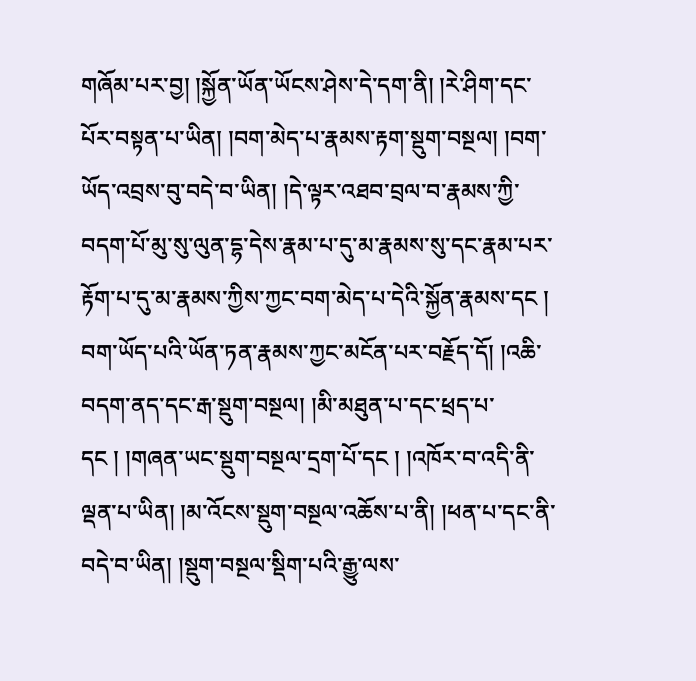གཞོམ་པར་བྱ། །སྐྱོན་ཡོན་ཡོངས་ཤེས་དེ་དག་ནི། །རེ་ཤིག་དང་པོར་བསྟན་པ་ཡིན། །བག་མེད་པ་རྣམས་རྟག་སྡུག་བསྔལ། །བག་ཡོད་འབྲས་བུ་བདེ་བ་ཡིན། །དེ་ལྟར་འཐབ་བྲལ་བ་རྣམས་ཀྱི་བདག་པོ་མུ་སུ་ལུན་དྷ་དེས་རྣམ་པ་དུ་མ་རྣམས་སུ་དང་རྣམ་པར་རྟོག་པ་དུ་མ་རྣམས་ཀྱིས་ཀྱང་བག་མེད་པ་དེའི་སྐྱོན་རྣམས་དང ། བག་ཡོད་པའི་ཡོན་ཏན་རྣམས་ཀྱང་མངོན་པར་བརྗོད་དོ། །འཆི་བདག་ནད་དང་རྒ་སྡུག་བསྔལ། །མི་མཐུན་པ་དང་ཕྲད་པ་དང ། །གཞན་ཡང་སྡུག་བསྔལ་དྲག་པོ་དང ། །འཁོར་བ་འདི་ནི་ལྡན་པ་ཡིན། །མ་འོངས་སྡུག་བསྔལ་འཆོས་པ་ནི། །ཕན་པ་དང་ནི་བདེ་བ་ཡིན། །སྡུག་བསྔལ་སྡིག་པའི་རྒྱུ་ལས་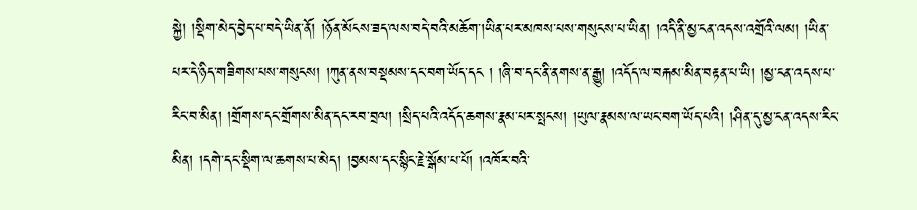སྐྱེ། །སྡིག་མེད་བྱེད་པ་བདེ་ཡིན་ནོ། །ཉོན་མོངས་ཟད་ལས་བདེ་བའི་མཆོག་།ཡིན་པར་མཁས་པས་གསུངས་པ་ཡིན། །འདི་ནི་མྱ་ངན་འདས་འགྲོའི་ལམ། །ཡིན་པར་དེ་ཉིད་གཟིགས་པས་གསུངས། །ཀུན་ནས་བསྡམས་དང་བག་ཡོད་དང ། །ཞི་བ་དང་ནི་ནགས་ན་རྒྱུ། །འདོད་ལ་བརྐམ་མིན་བརྟན་པ་ཡི། །མྱ་ངན་འདས་པ་རིང་བ་མིན། །གྲོགས་དང་གྲོགས་མིན་དང་རབ་བྲལ། །སྲིད་པའི་འདོད་ཆགས་རྣམ་པར་སྤངས། །ཡུལ་རྣམས་ལ་ཡང་བག་ཡོད་པའི། །ཤིན་དུ་མྱ་ངན་འདས་རིང་མིན། །དགེ་དང་སྡིག་ལ་ཆགས་པ་མེད། །བྱམས་དང་སྙིང་རྗེ་སྒོམ་པ་པོ། །འཁོར་བའི་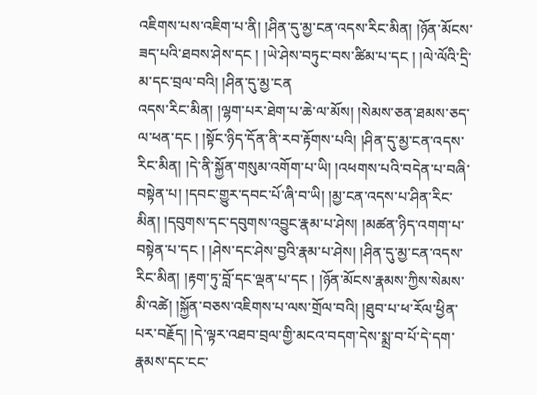འཇིགས་པས་འཇིག་པ་ནི། །ཤིན་དུ་མྱ་ངན་འདས་རིང་མིན། །ཉོན་མོངས་ཟད་པའི་ཐབས་ཤེས་དང ། །ཡེ་ཤེས་བཏུང་བས་ཚིམ་པ་དང ། །ལེ་ལོའི་དྲི་མ་དང་བྲལ་བའི། །ཤིན་དུ་མྱ་ངན
འདས་རིང་མིན། །ལྷག་པར་ཐེག་པ་ཆེ་ལ་མོས། །སེམས་ཅན་ཐམས་ཅད་ལ་ཕན་དང ། །སྟོང་ཉིད་དོན་ནི་རབ་རྟོགས་པའི། །ཤིན་དུ་མྱ་ངན་འདས་རིང་མིན། །དེ་ནི་སྐྱོན་གསུམ་འགོག་པ་ཡི། །འཕགས་པའི་བདེན་པ་བཞི་བསྟེན་པ། །དབང་གྱུར་དབང་པོ་ཞི་བ་ཡི། །མྱ་ངན་འདས་པ་ཤིན་རིང་མིན། །དབུགས་དང་དབུགས་འབྱུང་རྣམ་པ་ཤེས། །མཚན་ཉིད་འགག་པ་བསྟེན་པ་དང ། །ཤེས་དང་ཤེས་བྱའི་རྣམ་པ་ཤེས། །ཤིན་དུ་མྱ་ངན་འདས་རིང་མིན། །རྟག་ཏུ་བློ་དང་ལྡན་པ་དང ། །ཉོན་མོངས་རྣམས་ཀྱིས་སེམས་མི་འཚེ། །སྐྱོན་བཅས་འཇིགས་པ་ལས་གྲོལ་བའི། །ཐུབ་པ་ཕ་རོལ་ཕྱིན་པར་བརྗོད། །དེ་ལྟར་འཐབ་བྲལ་གྱི་མངའ་བདག་དེས་སྨྲ་བ་པོ་དེ་དག་རྣམས་དང་ངང་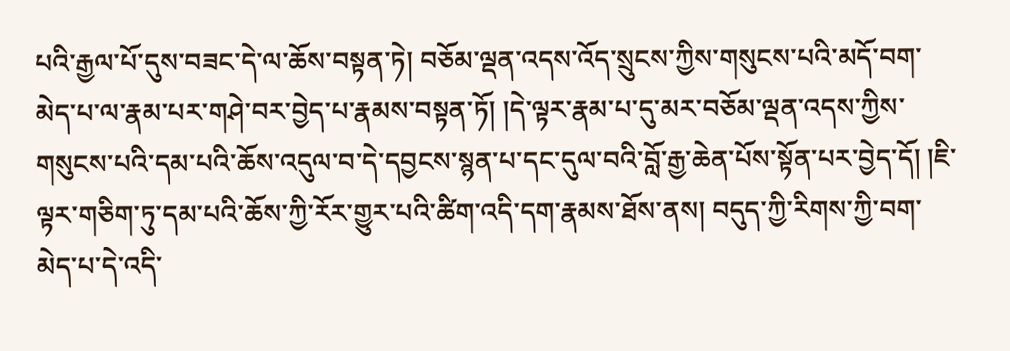པའི་རྒྱལ་པོ་དུས་བཟང་དེ་ལ་ཆོས་བསྟན་ཏེ། བཅོམ་ལྡན་འདས་འོད་སྲུངས་ཀྱིས་གསུངས་པའི་མདོ་བག་མེད་པ་ལ་རྣམ་པར་གཤེ་བར་བྱེད་པ་རྣམས་བསྟན་ཏོ། །དེ་ལྟར་རྣམ་པ་དུ་མར་བཅོམ་ལྡན་འདས་ཀྱིས་གསུངས་པའི་དམ་པའི་ཆོས་འདུལ་བ་དེ་དབྱངས་སྙན་པ་དང་དུལ་བའི་བློ་རྒྱ་ཆེན་པོས་སྟོན་པར་བྱེད་དོ། །ཇི་ལྟར་གཅིག་ཏུ་དམ་པའི་ཆོས་ཀྱི་རོར་གྱུར་པའི་ཚིག་འདི་དག་རྣམས་ཐོས་ནས། བདུད་ཀྱི་རིགས་ཀྱི་བག་མེད་པ་དེ་འདི་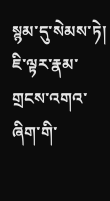སྙམ་དུ་སེམས་ཏེ། ཇི་ལྟར་རྣམ་གྲངས་འགའ་ཞིག་གི་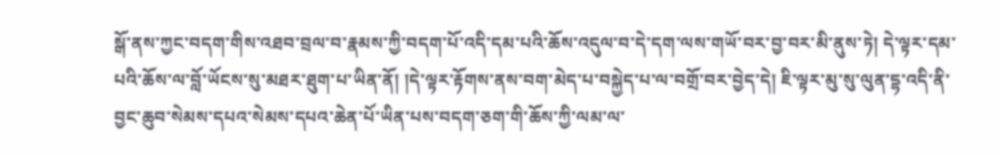སྒོ་ནས་ཀྱང་བདག་གིས་འཐབ་བྲལ་བ་རྣམས་ཀྱི་བདག་པོ་འདི་དམ་པའི་ཆོས་འདུལ་བ་དེ་དག་ལས་གཡོ་བར་བྱ་བར་མི་ནུས་ཏེ། དེ་ལྟར་དམ་པའི་ཆོས་ལ་བློ་ཡོངས་སུ་མཐར་ཐུག་པ་ཡིན་ནོ། །དེ་ལྟར་རྟོགས་ནས་བག་མེད་པ་བསྐྱེད་པ་ལ་བགྲོ་བར་བྱེད་དེ། ཇི་ལྟར་མུ་སུ་ལུན་དྷ་འདི་ནི་བྱང་ཆུབ་སེམས་དཔའ་སེམས་དཔའ་ཆེན་པོ་ཡིན་པས་བདག་ཅག་གི་ཆོས་ཀྱི་ལམ་ལ་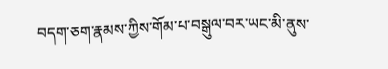བདག་ཅག་རྣམས་ཀྱིས་གོམ་པ་བསྒུལ་བར་ཡང་མི་ནུས་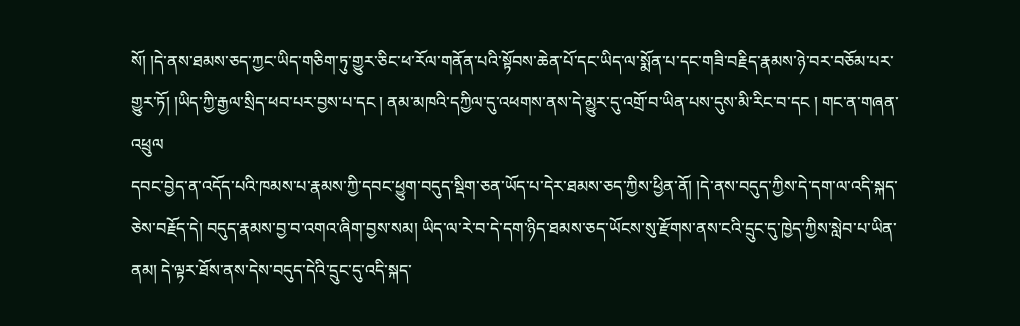སོ། །དེ་ནས་ཐམས་ཅད་ཀྱང་ཡིད་གཅིག་ཏུ་གྱུར་ཅིང་ཕ་རོལ་གནོན་པའི་སྟོབས་ཆེན་པོ་དང་ཡིད་ལ་སྨོན་པ་དང་གཟི་བརྗིད་རྣམས་ཉེ་བར་བཅོམ་པར་གྱུར་ཏོ། །ཡིད་ཀྱི་རྒྱལ་སྲིད་ཕབ་པར་བྱས་པ་དང ། ནམ་མཁའི་དཀྱིལ་དུ་འཕགས་ནས་དེ་མྱུར་དུ་འགྲོ་བ་ཡིན་པས་དུས་མི་རིང་བ་དང ། གང་ན་གཞན་འཕྲུལ
དབང་བྱེད་ན་འདོད་པའི་ཁམས་པ་རྣམས་ཀྱི་དབང་ཕྱུག་བདུད་སྡིག་ཅན་ཡོད་པ་དེར་ཐམས་ཅད་ཀྱིས་ཕྱིན་ནོ། །དེ་ནས་བདུད་ཀྱིས་དེ་དག་ལ་འདི་སྐད་ཅེས་བརྗོད་དེ། བདུད་རྣམས་བྱ་བ་འགའ་ཞིག་བྱས་སམ། ཡིད་ལ་རེ་བ་དེ་དག་ཉིད་ཐམས་ཅད་ཡོངས་སུ་རྫོགས་ནས་ངའི་དྲུང་དུ་ཁྱེད་ཀྱིས་སླེབ་པ་ཡིན་ནམ། དེ་ལྟར་ཐོས་ནས་དེས་བདུད་དེའི་དྲུང་དུ་འདི་སྐད་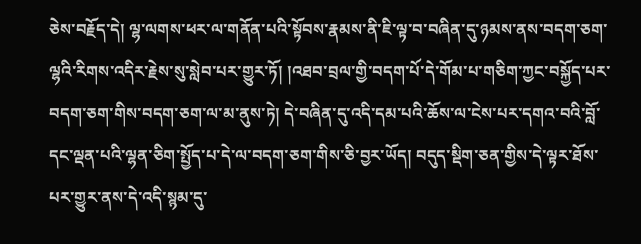ཅེས་བརྗོད་དེ། ལྷ་ལགས་ཕར་ལ་གནོན་པའི་སྟོབས་རྣམས་ནི་ཇི་ལྟ་བ་བཞིན་དུ་ཉམས་ནས་བདག་ཅག་ལྷའི་རིགས་འདིར་རྗེས་སུ་སླེབ་པར་གྱུར་ཏོ། །འཐབ་བྲལ་གྱི་བདག་པོ་དེ་གོམ་པ་གཅིག་ཀྱང་བསྐྱོད་པར་བདག་ཅག་གིས་བདག་ཅག་ལ་མ་ནུས་ཏེ། དེ་བཞིན་དུ་འདི་དམ་པའི་ཆོས་ལ་ངེས་པར་དགའ་བའི་བློ་དང་ལྡན་པའི་ལྷན་ཅིག་སྤྱོད་པ་དེ་ལ་བདག་ཅག་གིས་ཅི་བྱར་ཡོད། བདུད་སྡིག་ཅན་གྱིས་དེ་ལྟར་ཐོས་པར་གྱུར་ནས་དེ་འདི་སྙམ་དུ་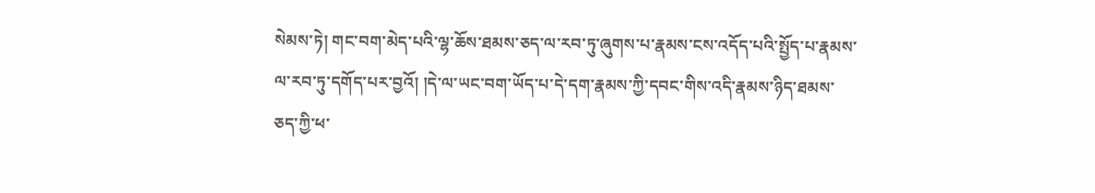སེམས་ཏེ། གང་བག་མེད་པའི་ལྷ་ཆོས་ཐམས་ཅད་ལ་རབ་ཏུ་ཞུགས་པ་རྣམས་ངས་འདོད་པའི་སྤྱོད་པ་རྣམས་ལ་རབ་ཏུ་དགོད་པར་བྱའོ། །དེ་ལ་ཡང་བག་ཡོད་པ་དེ་དག་རྣམས་ཀྱི་དབང་གིས་འདི་རྣམས་ཉིད་ཐམས་ཅད་ཀྱི་ཕ་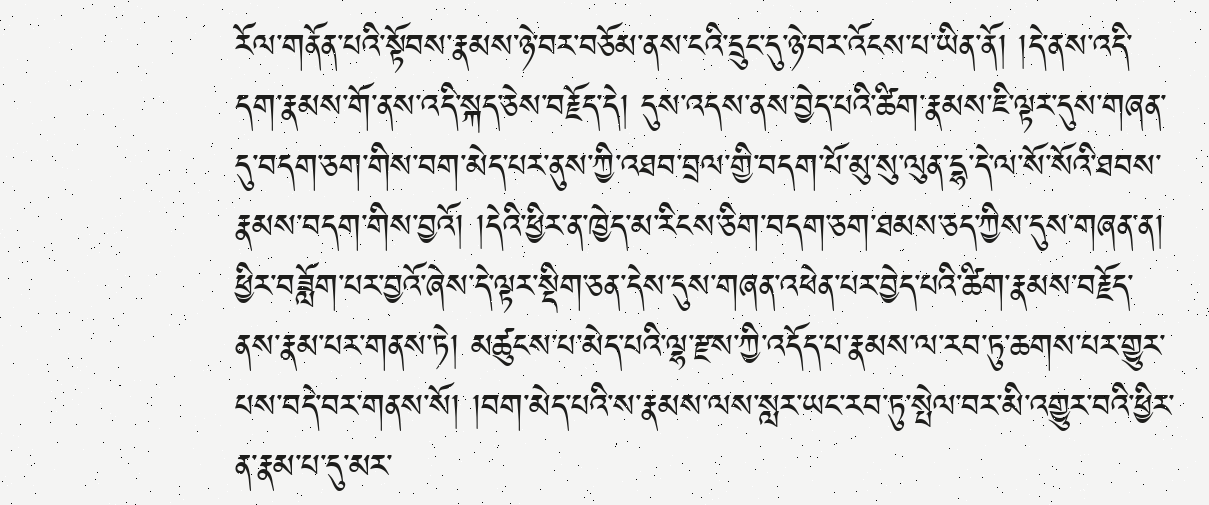རོལ་གནོན་པའི་སྟོབས་རྣམས་ཉེ་བར་བཅོམ་ནས་ངའི་དྲུང་དུ་ཉེ་བར་འོངས་པ་ཡིན་ནོ། །དེ་ནས་འདི་དག་རྣམས་གོ་ནས་འདི་སྐད་ཅེས་བརྗོད་དེ། དུས་འདས་ནས་བྱེད་པའི་ཚིག་རྣམས་ཇི་ལྟར་དུས་གཞན་དུ་བདག་ཅག་གིས་བག་མེད་པར་ནུས་ཀྱི་འཐབ་བྲལ་གྱི་བདག་པོ་མུ་སུ་ལུན་དྷ་དེ་ལ་སོ་སོའི་ཐབས་རྣམས་བདག་གིས་བྱའོ། །དེའི་ཕྱིར་ན་ཁྱེད་མ་རིངས་ཅིག་བདག་ཅག་ཐམས་ཅད་ཀྱིས་དུས་གཞན་ན། ཕྱིར་བཟློག་པར་བྱའོ་ཞེས་དེ་ལྟར་སྡིག་ཅན་དེས་དུས་གཞན་འཕེན་པར་བྱེད་པའི་ཚིག་རྣམས་བརྗོད་ནས་རྣམ་པར་གནས་ཏེ། མཚུངས་པ་མེད་པའི་ལྷ་རྫས་ཀྱི་འདོད་པ་རྣམས་ལ་རབ་ཏུ་ཆགས་པར་གྱུར་པས་བདེ་བར་གནས་སོ། །བག་མེད་པའི་ས་རྣམས་ལས་སླར་ཡང་རབ་ཏུ་སྤེལ་བར་མི་འགྱུར་བའི་ཕྱིར་ན་རྣམ་པ་དུ་མར་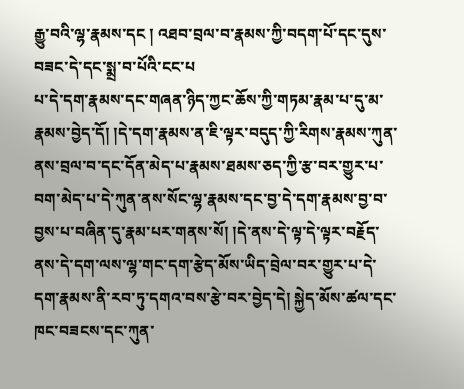རྒྱུ་བའི་ལྷ་རྣམས་དང ། འཐབ་བྲལ་བ་རྣམས་ཀྱི་བདག་པོ་དང་དུས་བཟང་དེ་དང་སྨྲ་བ་པོའི་ངང་པ
པ་དེ་དག་རྣམས་དང་གཞན་ཉིད་ཀྱང་ཆོས་ཀྱི་གཏམ་རྣམ་པ་དུ་མ་རྣམས་བྱེད་དོ། །དེ་དག་རྣམས་ན་ཇི་ལྟར་བདུད་ཀྱི་རིགས་རྣམས་ཀུན་ནས་བྲལ་བ་དང་དོན་མེད་པ་རྣམས་ཐམས་ཅད་ཀྱི་རྩ་བར་གྱུར་པ་བག་མེད་པ་དེ་ཀུན་ནས་སོང་ལྷ་རྣམས་དང་བྱ་དེ་དག་རྣམས་བྱ་བ་བྱས་པ་བཞིན་དུ་རྣམ་པར་གནས་སོ། །དེ་ནས་དེ་ལྟ་དེ་ལྟར་བརྗོད་ནས་དེ་དག་ལས་ལྷ་གང་དག་རྩེད་མོས་ཡིད་བྲེལ་བར་གྱུར་པ་དེ་དག་རྣམས་ནི་རབ་ཏུ་དགའ་བས་རྩེ་བར་བྱེད་དེ། སྐྱེད་མོས་ཚལ་དང་ཁང་བཟངས་དང་ཀུན་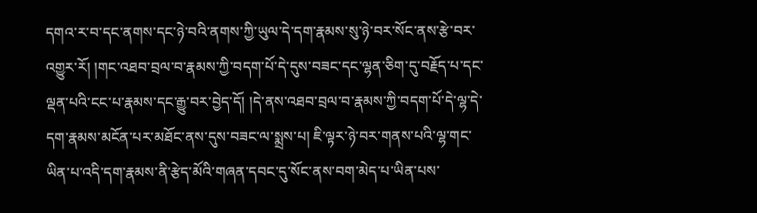དགའ་ར་བ་དང་ནགས་དང་ཉེ་བའི་ནགས་ཀྱི་ཡུལ་དེ་དག་རྣམས་སུ་ཉེ་བར་སོང་ནས་རྩེ་བར་འགྱུར་རོ། །གང་འཐབ་བྲལ་བ་རྣམས་ཀྱི་བདག་པོ་དེ་དུས་བཟང་དང་ལྷན་ཅིག་དུ་བརྗོད་པ་དང་ལྡན་པའི་ངང་པ་རྣམས་དང་རྒྱུ་བར་བྱེད་དོ། །དེ་ནས་འཐབ་བྲལ་བ་རྣམས་ཀྱི་བདག་པོ་དེ་ལྷ་དེ་དག་རྣམས་མངོན་པར་མཐོང་ནས་དུས་བཟང་ལ་སྨྲས་པ། ཇི་ལྟར་ཉེ་བར་གནས་པའི་ལྷ་གང་ཡིན་པ་འདི་དག་རྣམས་ནི་རྩེད་མོའི་གཞན་དབང་དུ་སོང་ནས་བག་མེད་པ་ཡིན་པས་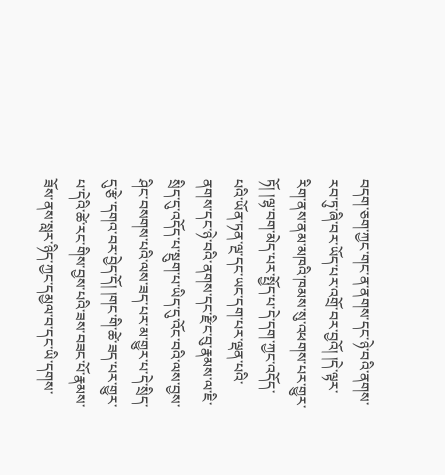བདག་ཅག་ཀྱང་གང་ན་ནགས་དང་ཉེ་བའི་ནགས་རབ་ཏུ་ཞི་བར་ཡོད་པར་འགྲོ་བར་བྱའོ། །དེ་ལྟར་རིག་ནས་ནམ་མཁའི་ཁམས་སུ་འཕགས་པར་གྱུར་ཏོ། །ལྷ་བག་མེད་པར་སྤྱོད་པ་དེ་དག་ཀྱང་འདོད་པའི་ཡོན་ཏན་ལྔ་དང་ཡང་དག་པར་ལྡན་པའི་ནགས་དང་ཉེ་བའི་ནགས་དང་རྫིང་བུ་རྣམས་ལ་ཇི་སྲིད་དུ་འདོད་པ་སྡུག་པ་ཡིད་དུ་འོང་བའི་ལས་བྱས་ཤིང་བསགས་པའི་ལས་ཟད་པར་མ་གྱུར་པ་དེ་སྲིད་དུ་རྩེ་དགའ་བར་བྱེད་དོ། །གང་གི་ཚེ་ཟད་པར་གྱུར་པ་དེའི་ཚེ་རང་གིས་བྱས་པའི་ཟས་བཟང་པོ་རྣམས་ཟོས་ནས་སླར་ཉིད་ཀྱང་དམྱལ་བ་དང་ཡི་དགས་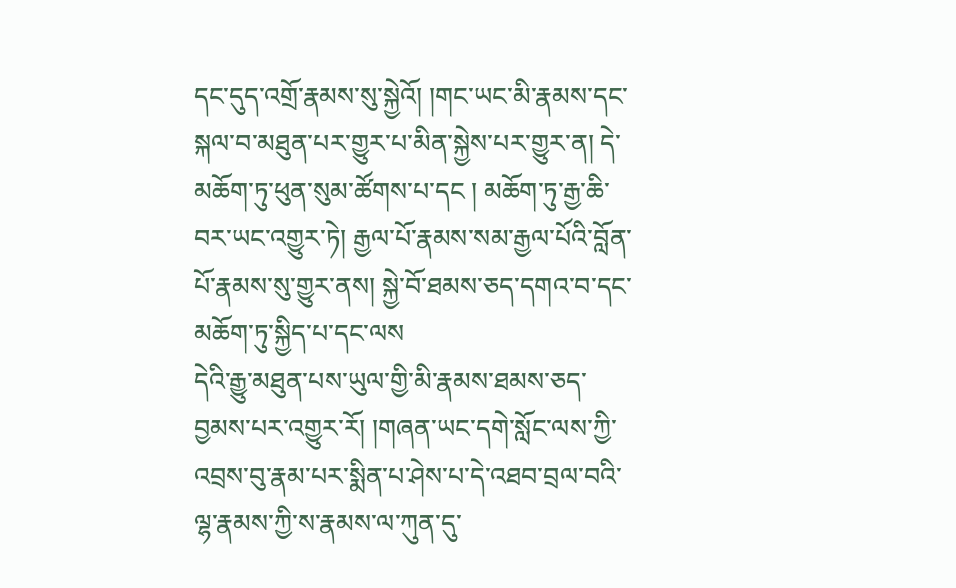དང་དུད་འགྲོ་རྣམས་སུ་སྐྱེའོ། །གང་ཡང་མི་རྣམས་དང་སྐལ་བ་མཐུན་པར་གྱུར་པ་མིན་སྐྱེས་པར་གྱུར་ན། དེ་མཆོག་ཏུ་ཕུན་སུམ་ཚོགས་པ་དང ། མཆོག་ཏུ་རྒྱ་ཆི་བར་ཡང་འགྱུར་ཏེ། རྒྱལ་པོ་རྣམས་སམ་རྒྱལ་པོའི་བློན་པོ་རྣམས་སུ་གྱུར་ནས། སྐྱེ་བོ་ཐམས་ཅད་དགའ་བ་དང་མཆོག་ཏུ་སྐྱིད་པ་དང་ལས
དེའི་རྒྱུ་མཐུན་པས་ཡུལ་གྱི་མི་རྣམས་ཐམས་ཅད་བྱམས་པར་འགྱུར་རོ། །གཞན་ཡང་དགེ་སློང་ལས་ཀྱི་འབྲས་བུ་རྣམ་པར་སྨིན་པ་ཤེས་པ་དེ་འཐབ་བྲལ་བའི་ལྷ་རྣམས་ཀྱི་ས་རྣམས་ལ་ཀུན་དུ་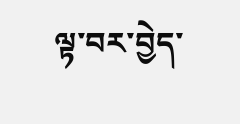ལྟ་བར་བྱེད་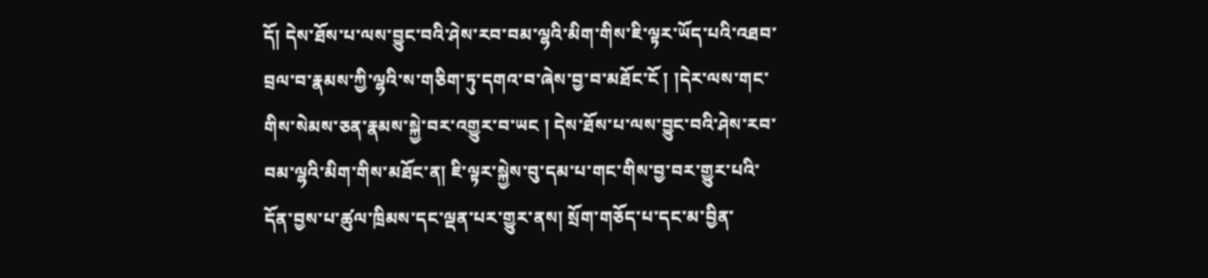དོ། དེས་ཐོས་པ་ལས་བྱུང་བའི་ཤེས་རབ་བམ་ལྷའི་མིག་གིས་ཇི་ལྟར་ཡོད་པའི་འཐབ་བྲལ་བ་རྣམས་ཀྱི་ལྷའི་ས་གཅིག་ཏུ་དགའ་བ་ཞེས་བྱ་བ་མཐོང་ངོ ། །དེར་ལས་གང་གིས་སེམས་ཅན་རྣམས་སྐྱེ་བར་འགྱུར་བ་ཡང ། དེས་ཐོས་པ་ལས་བྱུང་བའི་ཤེས་རབ་བམ་ལྷའི་མིག་གིས་མཐོང་ན། ཇི་ལྟར་སྐྱེས་བུ་དམ་པ་གང་གིས་བྱ་བར་གྱུར་པའི་དོན་བྱས་པ་ཚུལ་ཁྲིམས་དང་ལྡན་པར་གྱུར་ནས། སྲོག་གཅོད་པ་དང་མ་བྱིན་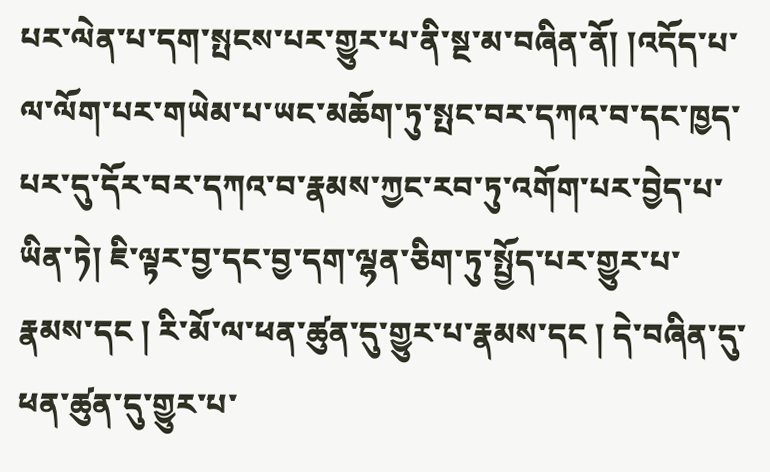པར་ལེན་པ་དག་སྤངས་པར་གྱུར་པ་ནི་སྔ་མ་བཞིན་ནོ། །འདོད་པ་ལ་ལོག་པར་གཡེམ་པ་ཡང་མཆོག་ཏུ་སྤང་བར་དཀའ་བ་དང་ཁྱད་པར་དུ་དོར་བར་དཀའ་བ་རྣམས་ཀྱང་རབ་ཏུ་འགོག་པར་བྱེད་པ་ཡིན་ཏེ། ཇི་ལྟར་བྱ་དང་བྱ་དག་ལྷན་ཅིག་ཏུ་སྤྱོད་པར་གྱུར་པ་རྣམས་དང ། རི་མོ་ལ་ཕན་ཚུན་དུ་གྱུར་པ་རྣམས་དང ། དེ་བཞིན་དུ་ཕན་ཚུན་དུ་གྱུར་པ་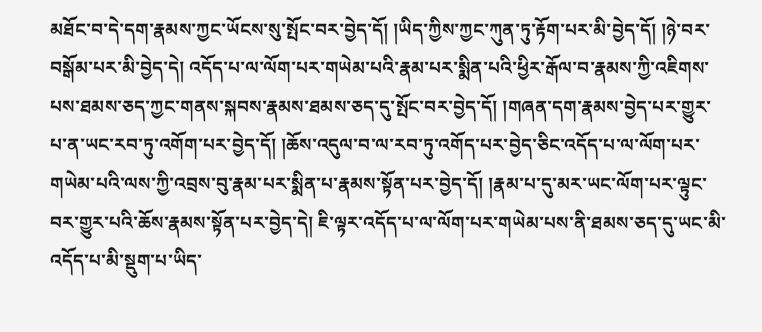མཐོང་བ་དེ་དག་རྣམས་ཀྱང་ཡོངས་སུ་སྤོང་བར་བྱེད་དོ། །ཡིད་ཀྱིས་ཀྱང་ཀུན་ཏུ་རྟོག་པར་མི་བྱེད་དོ། །ཉེ་བར་བསྒོམ་པར་མི་བྱེད་དེ། འདོད་པ་ལ་ལོག་པར་གཡེམ་པའི་རྣམ་པར་སྨིན་པའི་ཕྱིར་རྒོལ་བ་རྣམས་ཀྱི་འཇིགས་པས་ཐམས་ཅད་ཀྱང་གནས་སྐབས་རྣམས་ཐམས་ཅད་དུ་སྤོང་བར་བྱེད་དོ། །གཞན་དག་རྣམས་བྱེད་པར་གྱུར་པ་ན་ཡང་རབ་ཏུ་འགོག་པར་བྱེད་དོ། །ཆོས་འདུལ་བ་ལ་རབ་ཏུ་འགོད་པར་བྱེད་ཅིང་འདོད་པ་ལ་ལོག་པར་གཡེམ་པའི་ལས་ཀྱི་འབྲས་བུ་རྣམ་པར་སྨིན་པ་རྣམས་སྟོན་པར་བྱེད་དོ། །རྣམ་པ་དུ་མར་ཡང་ལོག་པར་ལྟུང་བར་གྱུར་པའི་ཆོས་རྣམས་སྟོན་པར་བྱེད་དེ། ཇི་ལྟར་འདོད་པ་ལ་ལོག་པར་གཡེམ་པས་ནི་ཐམས་ཅད་དུ་ཡང་མི་འདོད་པ་མི་སྡུག་པ་ཡིད་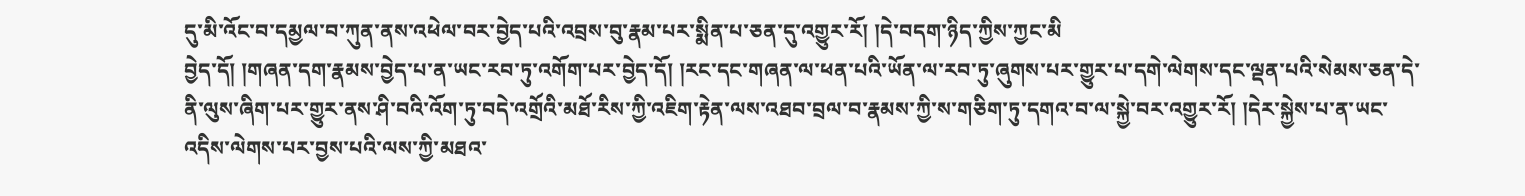དུ་མི་འོང་བ་དམྱལ་བ་ཀུན་ནས་འཕེལ་བར་བྱེད་པའི་འབྲས་བུ་རྣམ་པར་སྨིན་པ་ཅན་དུ་འགྱུར་རོ། །དེ་བདག་ཉིད་ཀྱིས་ཀྱང་མི
བྱེད་དོ། །གཞན་དག་རྣམས་བྱེད་པ་ན་ཡང་རབ་ཏུ་འགོག་པར་བྱེད་དོ། །རང་དང་གཞན་ལ་ཕན་པའི་ཡོན་ལ་རབ་ཏུ་ཞུགས་པར་གྱུར་པ་དགེ་ལེགས་དང་ལྡན་པའི་སེམས་ཅན་དེ་ནི་ལུས་ཞིག་པར་གྱུར་ནས་ཤི་བའི་འོག་ཏུ་བདེ་འགྲོའི་མཐོ་རིས་ཀྱི་འཇིག་རྟེན་ལས་འཐབ་བྲལ་བ་རྣམས་ཀྱི་ས་གཅིག་ཏུ་དགའ་བ་ལ་སྐྱེ་བར་འགྱུར་རོ། །དེར་སྐྱེས་པ་ན་ཡང་འདིས་ལེགས་པར་བྱས་པའི་ལས་ཀྱི་མཐའ་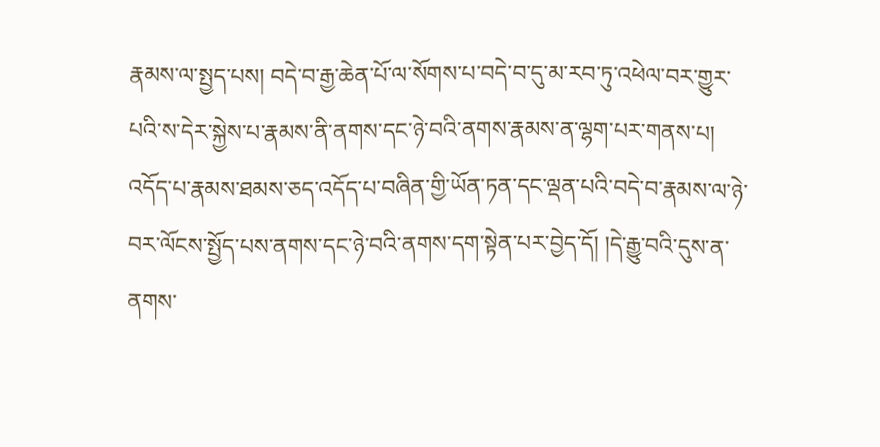རྣམས་ལ་སྤྱད་པས། བདེ་བ་རྒྱ་ཆེན་པོ་ལ་སོགས་པ་བདེ་བ་དུ་མ་རབ་ཏུ་འཕེལ་བར་གྱུར་པའི་ས་དེར་སྐྱེས་པ་རྣམས་ནི་ནགས་དང་ཉེ་བའི་ནགས་རྣམས་ན་ལྷག་པར་གནས་པ། འདོད་པ་རྣམས་ཐམས་ཅད་འདོད་པ་བཞིན་གྱི་ཡོན་ཏན་དང་ལྡན་པའི་བདེ་བ་རྣམས་ལ་ཉེ་བར་ལོངས་སྤྱོད་པས་ནགས་དང་ཉེ་བའི་ནགས་དག་སྟེན་པར་བྱེད་དོ། །དེ་རྒྱུ་བའི་དུས་ན་ནགས་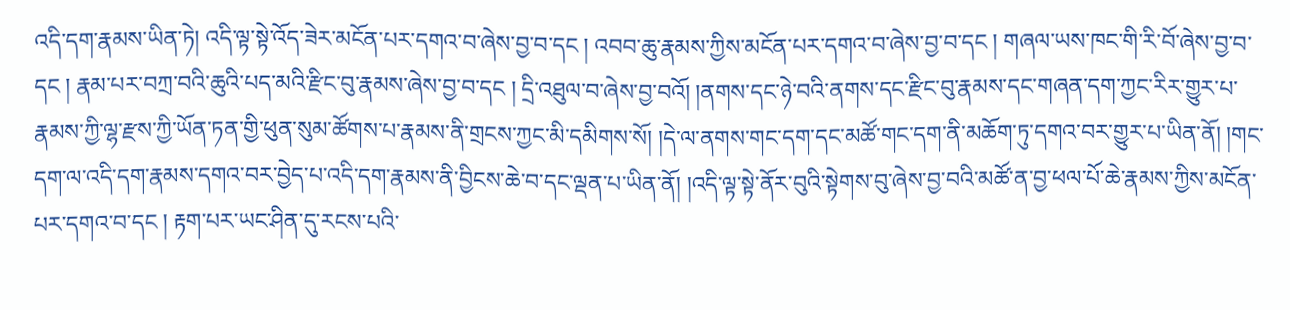འདི་དག་རྣམས་ཡིན་ཏེ། འདི་ལྟ་སྟེ་འོད་ཟེར་མངོན་པར་དགའ་བ་ཞེས་བྱ་བ་དང ། འབབ་ཆུ་རྣམས་ཀྱིས་མངོན་པར་དགའ་བ་ཞེས་བྱ་བ་དང ། གཞལ་ཡས་ཁང་གི་རི་བོ་ཞེས་བྱ་བ་དང ། རྣམ་པར་བཀྲ་བའི་ཆུའི་པད་མའི་རྫིང་བུ་རྣམས་ཞེས་བྱ་བ་དང ། དྲི་འཐུལ་བ་ཞེས་བྱ་བའོ། །ནགས་དང་ཉེ་བའི་ནགས་དང་རྫིང་བུ་རྣམས་དང་གཞན་དག་ཀྱང་རིར་གྱུར་པ་རྣམས་ཀྱི་ལྷ་རྫས་ཀྱི་ཡོན་ཏན་གྱི་ཕུན་སུམ་ཚོགས་པ་རྣམས་ནི་གྲངས་ཀྱང་མི་དམིགས་སོ། །དེ་ལ་ནགས་གང་དག་དང་མཚོ་གང་དག་ནི་མཆོག་ཏུ་དགའ་བར་གྱུར་པ་ཡིན་ནོ། །གང་དག་ལ་འདི་དག་རྣམས་དགའ་བར་བྱེད་པ་འདི་དག་རྣམས་ནི་བྱིངས་ཆེ་བ་དང་ལྡན་པ་ཡིན་ནོ། །འདི་ལྟ་སྟེ་ནོར་བུའི་སྟེགས་བུ་ཞེས་བྱ་བའི་མཚོ་ན་བྱ་ཕལ་པོ་ཆེ་རྣམས་ཀྱིས་མངོན་པར་དགའ་བ་དང ། རྟག་པར་ཡང་ཤིན་དུ་རངས་པའི་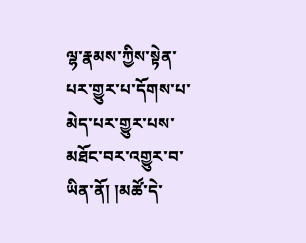ལྷ་རྣམས་ཀྱིས་སྟེན་པར་གྱུར་པ་དོགས་པ་མེད་པར་གྱུར་པས་མཐོང་བར་འགྱུར་བ་ཡིན་ནོ། །མཚོ་དེ་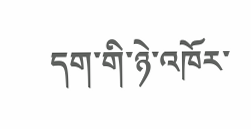དག་གི་ཉེ་འཁོར་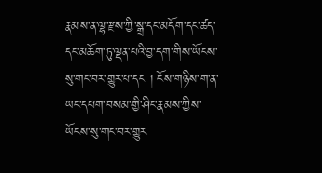རྣམས་ན་ལྷ་རྫས་ཀྱི་སྒྲ་དང་མདོག་དང་ཚད་དང་མཆོག་ཏུ་ལྡན་པའི་བྱ་དག་གིས་ཡོངས་སུ་གང་བར་གྱུར་པ་དང ། ངོས་གཉིས་ག་ན་ཡང་དཔག་བསམ་གྱི་ཤིང་རྣམས་ཀྱིས་ཡོངས་སུ་གང་བར་གྱུར